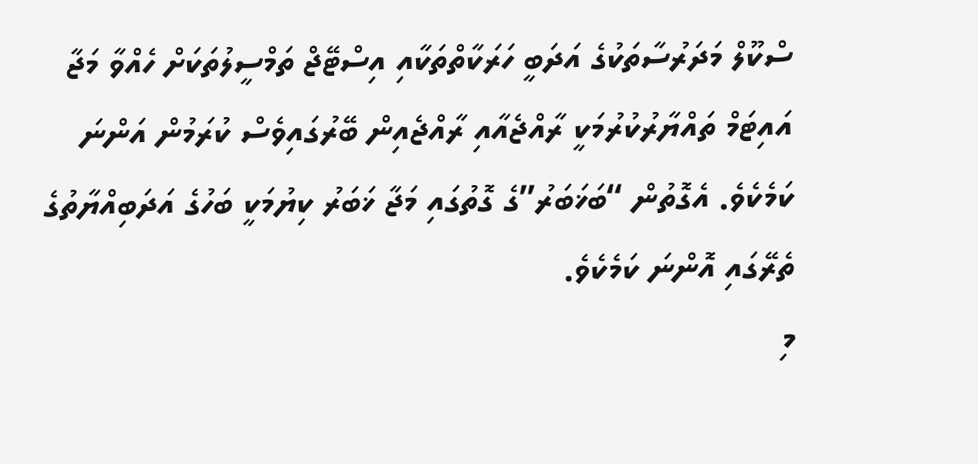ސްކޫލް މަދަރުސާތަކުގެ އަދަބީ ހަރަކާތްތަކާއި އިސްޓޭޖް ތަމްސީލުތަކަށް ހެއްވާ މަޖާ އައިޓަމް ތައްޔާރުކުރުމަކީ ރާއްޖެއާއި ރާއްޖެއިން ބޭރުގައިވެސް ކުރަމުން އަންނަ ކަމެކެވެ. އެގޮތުން “ބަޚަބަރު”ގެ ގޮތުގައި މަޖާ ޚަބަރު ކިޔުމަކީ ބަހުގެ އަދަބިއްޔާތުގެ ތެރޭގައި އޮންނަ ކަމެކެވެ.
މި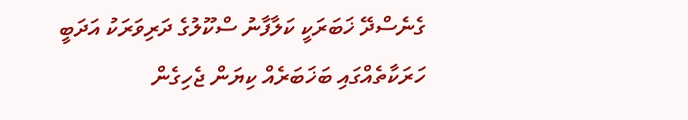ގެނެސްދޭ ޚަބަރަކީ ކަލާފާނު ސްކޫލުގެ ދަރިވަރަކު އަދަބީ ހަރަކާތެއްގައި ބަޚަބަރެއް ކިޔަން ޖެހިގެން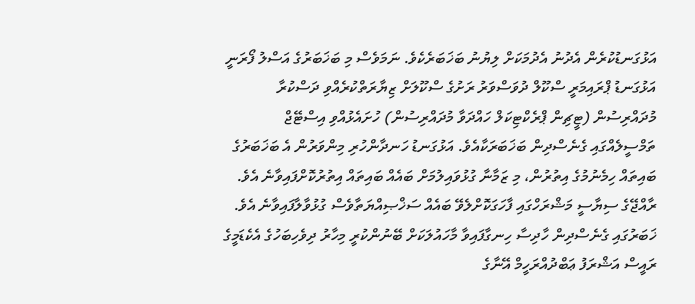އަޅުގަނޑުކުރެން އެދުނު އެދުމަކަށް ލިޔުނު ބަޚަބަރެކެވެ. ނަމަވެސް މި ބަޚަބަރުގެ އަސްލު ފޯރަނީ އަޅުގަނޑު ޕްރައިމަރީ ސްކޫލް ދުވަސްވަރު ރަށުގެ ސްކޫލަށް ޒިޔާރަތްކުރެއްވި ދަސްކުރާ މުދައްރިސުން (ޓީޗިން ޕްރެކްޓިކަލް ހައްދަވާ މުދައްރިސުން) ހުށައެޅުއްވި އިސްޓޭޖް ތަމްސީލެއްގައި ގެނެސްދިން ބަޚަބަރަކާއެވެ. އަޅުގަނޑު ހަނދާންހުރި މިންވަރުން އެ ބަޚަބަރުގެ ބައިތައް ހިމެނުމުގެ އިތުރުން، މި ޒަމާނާ ގުޅުވައިލުމަށް ބައެއް ބައިތައް އިތުރުކޮށްފައިވާނެ އެވެ. ރާއްޖޭގެ ސިޔާސީ މަޝްރަހްގައި ފާހަގަކޮށްލެވޭ ބައެއް ސަޚްޞިއްޔަތާވެސް ގުޅުވާލާފައިވާނެ އެވެ.
ޚަބަރުގައި ގެނެސްދިން ހާދިސާ ހިނގާފައިވާ މާހައުލަކަށް ބޭނުންކުރީ މިހާރު ދިވެހިބަހުގެ އެކެޑަމީގެ ރައީސް އަޝްރަފު ޢަބްދުއްރަހީމް އޭނާގެ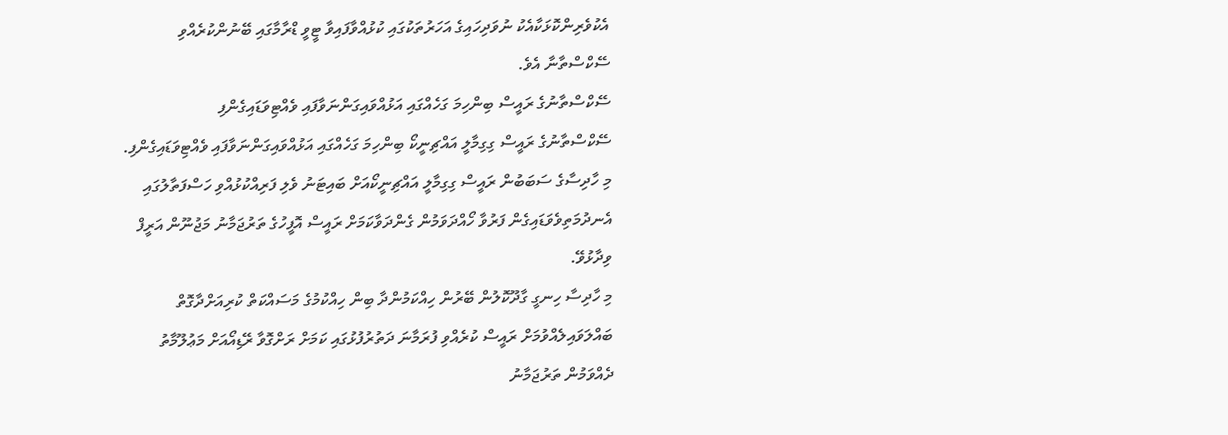އެކުވެރިންކޮޅަކާއެކު ނުވަދިހައިގެ އަހަރުތަކުގައި ކުޅުއްވާފައިވާ ޓީވީ ޑްރާމާގައި ބޭނުންކުރެއްވި ސޭކްސްތާނާ އެވެ.
ސޭކްސްތާނުގެ ރައީސް ބިންހިމަ ގަހެއްގައި އަޅުއްވައިގަންނަވާފައި ވެއްޓިވަޑައިގެންފި
ސޭކްސްތާނުގެ ރައީސް ގިގިމާލީ އައްޗިނީކޯ ބިންހިމަ ގަހެއްގައި އަޅުއްވައިގަންނަވާފައި ވެއްޓިވަޑައިގެންފި. މި ހާދިސާގެ ސަބަބުން ރައީސް ގިގިމާލީ އައްޗިނީކޯއަށް ބައިޓަނު ވެލި ފަރިއްކުޅުއްވި ހަސްފަތާލުގައި އެނދުމަތިވެވަޑައިގެން ފަރުވާ ހޯއްދަވަމުން ގެންދަވާކަމަށް ރައީސް އޮފީހުގެ ތަރުޖަމާނު މަޖުނޫން އަރީފް ވިދާޅުވޭ.
މި ހާދިސާ ހިނގީ ގާދޫކޮލުން ބޭރުން ހިއްކަމުންދާ ބިން ހިއްކުމުގެ މަސައްކަތް ކުރިއަށްދާގޮތް ބައްލަވައިލެއްވުމަށް ރައީސް ކުރެއްވި ފުރަމާނަ ދަތުރުފުޅުގައި ކަމަށް ރަށްގޮވާ ރޭޑިއޯއަށް މަޢުލޫމާތު ދެއްވަމުން ތަރުޖަމާނު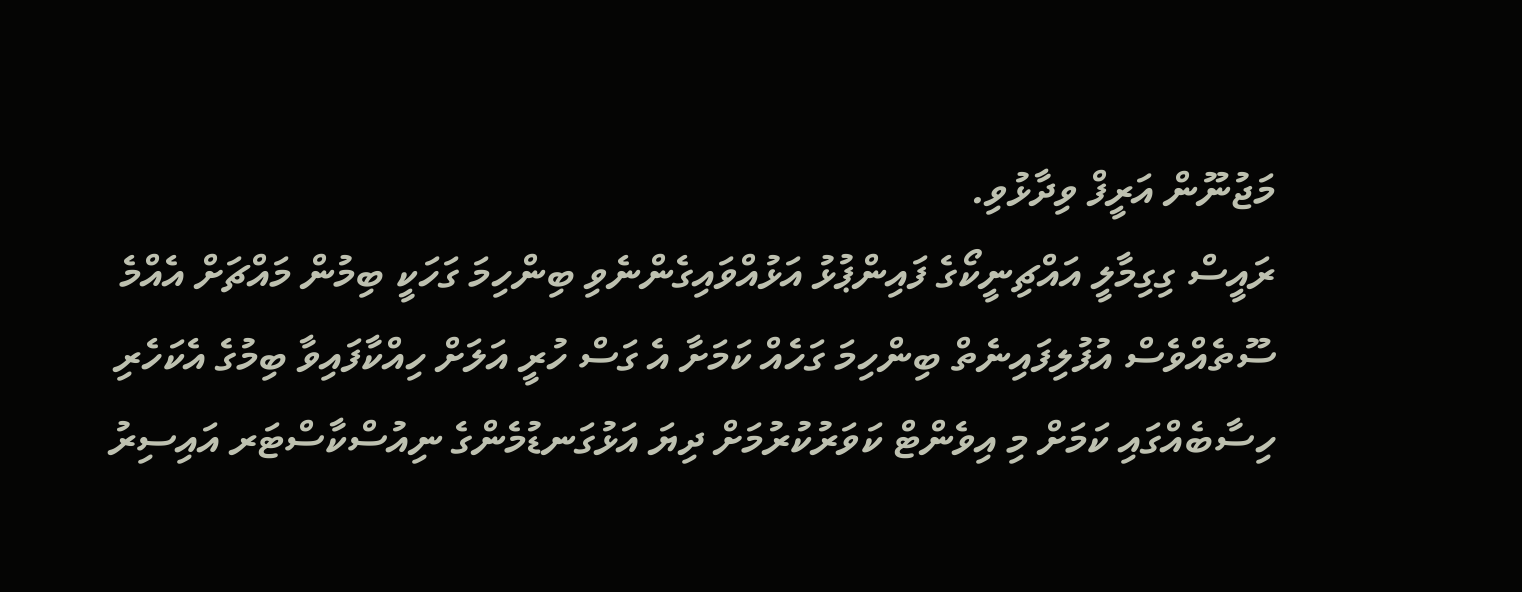މަޖުނޫން އަރީފް ވިދާޅުވި.
ރައީސް ގިގިމާލީ އައްޗިނީކޯގެ ފައިންޕުޅު އަޅުއްވައިގެންނެވި ބިންހިމަ ގަހަކީ ބިމުން މައްޗަށް އެއްމެ ސޫތެއްވެސް އުފުލިފައިނެތް ބިންހިމަ ގަހެއް ކަމަށާ އެ ގަސް ހުރީ އަލަށް ހިއްކާފައިވާ ބިމުގެ އެކަހެރި ހިސާބެއްގައި ކަމަށް މި އިވެންޓް ކަވަރުކުރުމަށް ދިޔަ އަޅުގަނޑުމެންގެ ނިއުސްކާސްޓަރ އައިސިރު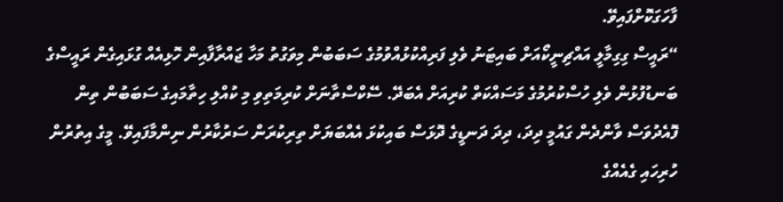ފާހަގަކޮށްފައިވޭ.
“ރައީސް ގިގިމާލީ އައްޗިނީކޯއަށް ބައިޓަނު ވެލި ފަރިއްކުޅުއްވުމުގެ ސަބަބުން މިވަގުތު މަހާ ޖައްރާފާއިން ހޮޅިއެއް ގުޅައިގެން ރައީސްގެ ބަނޑުފުޅުން ވެލި ހުސްކުރުމުގެ މަސައްކަތް ކުރިއަށް އެބަދޭ. ސޭކްސްތާނަށް ކުރިމަތިވި މި ކުއްލި ހިތާމައިގެ ސަބަބުން ތިން ފޮއެދުވަސް ވާންދެން ގައުމީ ދިދަ، ދިދަ ދަނޑީގެ ދޮޅަސް ބައިކުޅަ އެއްބަޔަށް ތިރިކުރަން ސަރުކާރުން ނިންމާފައިވޭ. މީގެ އިތުރުން ހުރިހައި ގެއެއްގެ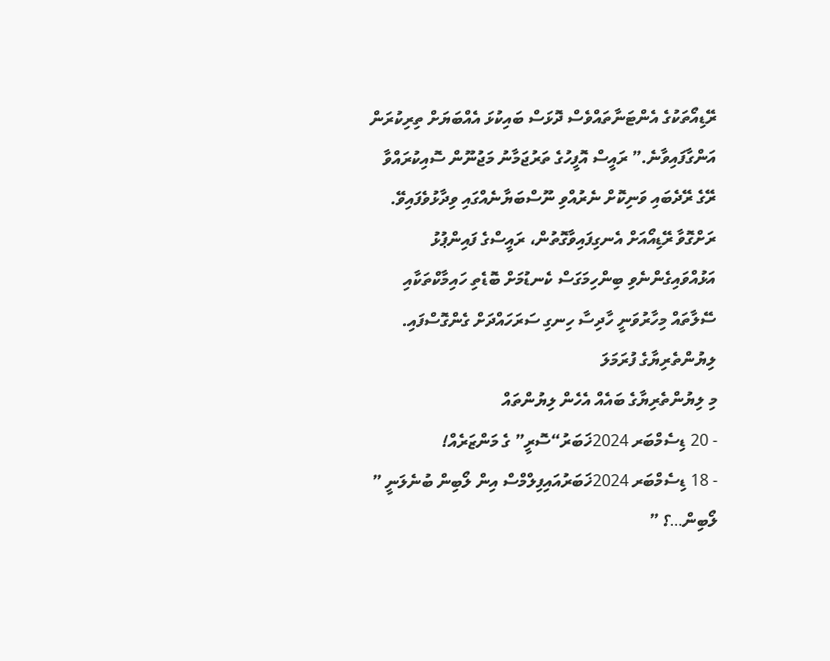ރޭޑިއޯތަކުގެ އެންޓަނާތައްވެސް ދޮޅަސް ބައިކުޅަ އެއްބަޔަށް ތިރިކުރަން އަންގާފައިވާނެ.” ރައީސް އޮފީހުގެ ތަރުޖަމާނު މަޖުނޫން ސޮއިކުރައްވާ ރޭގެ ރޭދެބައި ވަނިކޮށް ނެރުއްވި ނޫސްބަޔާނެއްގައި ވިދާޅުވެފައިވޭ.
ރަށްގޮވާ ރޭޑިއޯއަށް އެނގިފައިވާގޮތުން، ރައީސްގެ ފައިންޕުޅު އަޅުއްވައިގެންނެވި ބިންހިމަގަސް ކެނޑުމަށް ބޮޑެތި ހައިމާކްތަކާއި ސޭލާތައް މިހާރުވަނީ ހާދިސާ ހިނގި ސަރަހައްދަށް ގެންގޮސްފައި.
ލިޔުންތެރިޔާގެ ފުރަމަލަ
މި ލިޔުންތެރިޔާގެ ބައެއް އެހެން ލިޔުންތައް
- 20 ޑިސެމްބަރ 2024ޚަބަރު“ސޮރީ” ގެ މަންޒަރެއް!
- 18 ޑިސެމްބަރ 2024ޚަބަރުއައިފިލްމްސް އިން ލޯބިން ބުނެލަނީ ” ލޯބިން…؟ ”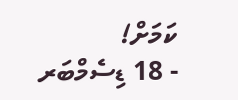ކަމަށް!
- 18 ޑިސެމްބަރ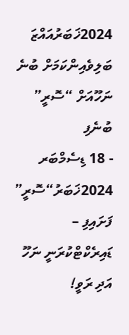2024ޚަބަރުއައްޒަ ބަލިވެއިންކަމަށް ބުނެ ނަހޫއަށް “ސޮރީ” ބުނެފި
- 18 ޑިސެމްބަރ 2024ޚަބަރު“ސޮރީ” ފަށައިފި – ޑައިރެކްޓްކުރަނީ ނަހޫ އަދި ރަވީ!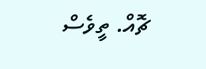ޗޮއް. ތީވެސް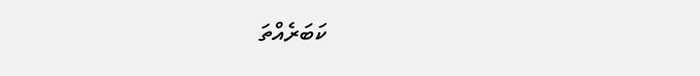ކަބަރެއްތަ